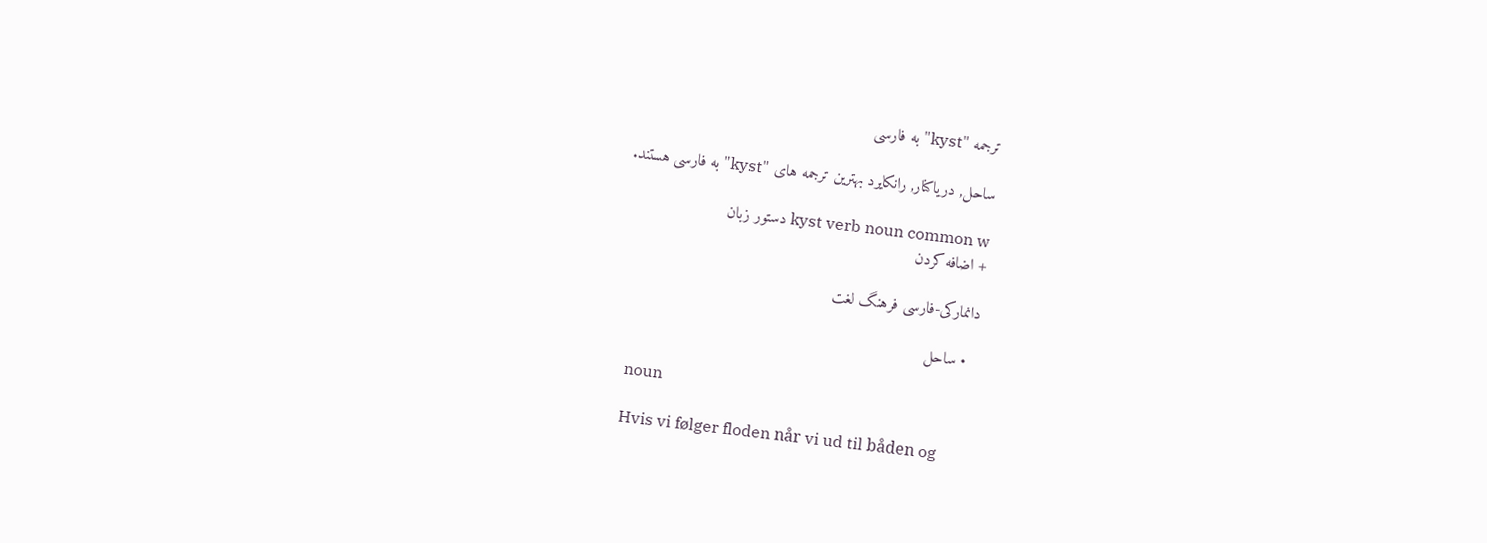ترجمه "kyst" به فارسی

ساحل, دریاکنار, رانكايرد بهترین ترجمه های "kyst" به فارسی هستند.

kyst verb noun common w دستور زبان
+ اضافه کردن

دانمارکی-فارسی فرهنگ لغت

  • ساحل

    noun

    Hvis vi følger floden når vi ud til båden og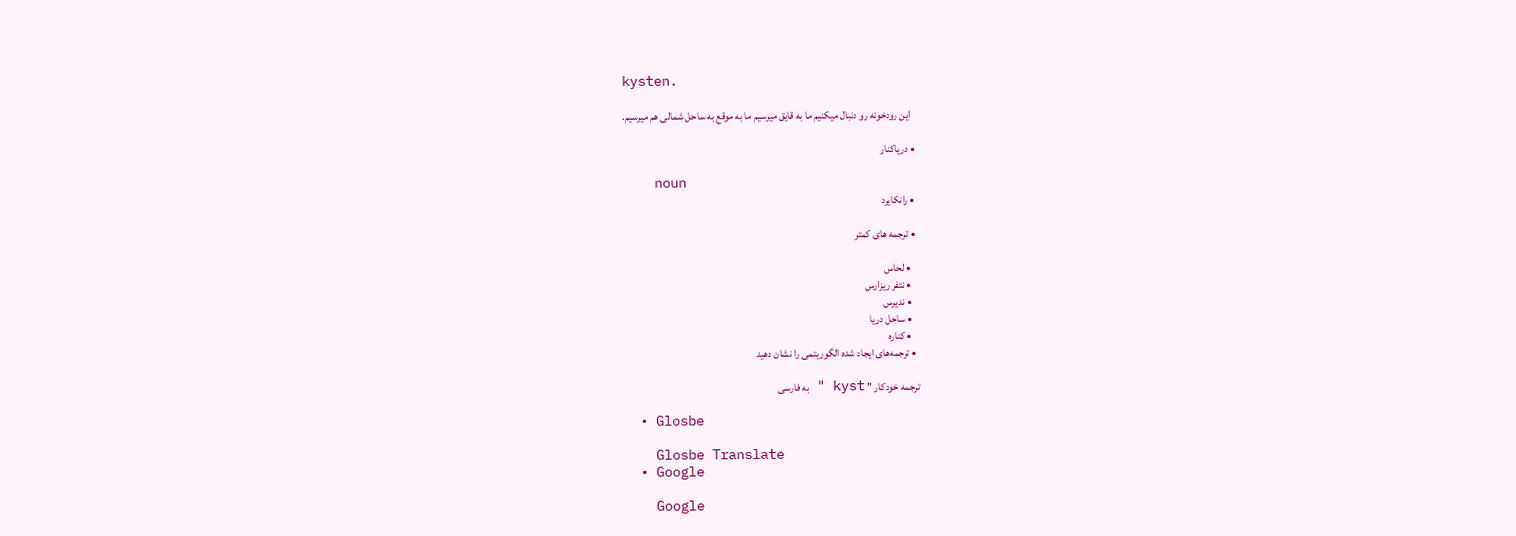kysten.

    این رودخونه رو دنبال میکنیم ما به قایق میرسیم ما به موقع به ساحل شمالی هم میرسیم.

  • دریاکنار

    noun
  • رانكايرد

  • ترجمه های کمتر

    • لحاس
    • نتفر ريزارس
    • نديرس
    • ساحل دریا
    • کناره
  • ترجمه‌های ایجاد شده الگوریتمی را نشان دهید

ترجمه خودکار " kyst " به فارسی

  • Glosbe

    Glosbe Translate
  • Google

    Google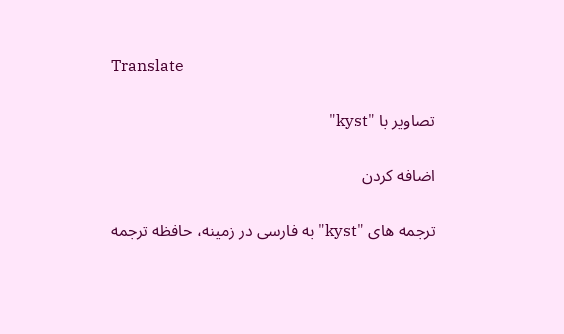Translate

تصاویر با "kyst"

اضافه کردن

ترجمه های "kyst" به فارسی در زمینه، حافظه ترجمه